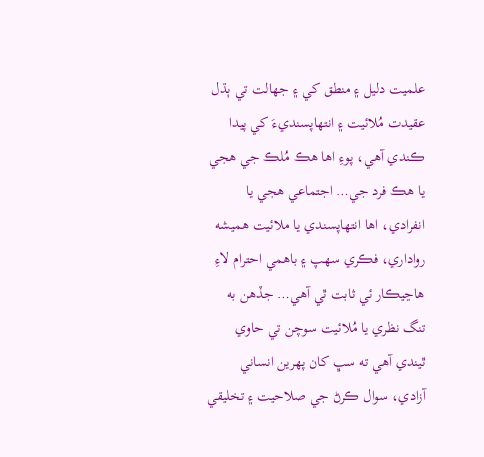علميت دليل ۽ منطق کي ۽ جهالت تي ٻڌل عقيدت مُلائيت ۽ انتھاپسنديءَ کي پيدا ڪندي آهي، پوءِ اها هڪ مُلڪ جي هجي يا هڪ فرد جي… اجتماعي هجي يا انفرادي، اها انتهاپسندي يا ملائيت هميشه رواداري، فڪري سھپ ۽ باهمي احترام لاءِ هاڃيڪار ئي ثابت ٿي آهي… جڏهن به تنگ نظري يا مُلائيت سوچن تي حاوي ٿيندي آهي ته سڀ کان پھرين انساني آزادي، سوال ڪرڻ جي صلاحيت ۽ تخليقي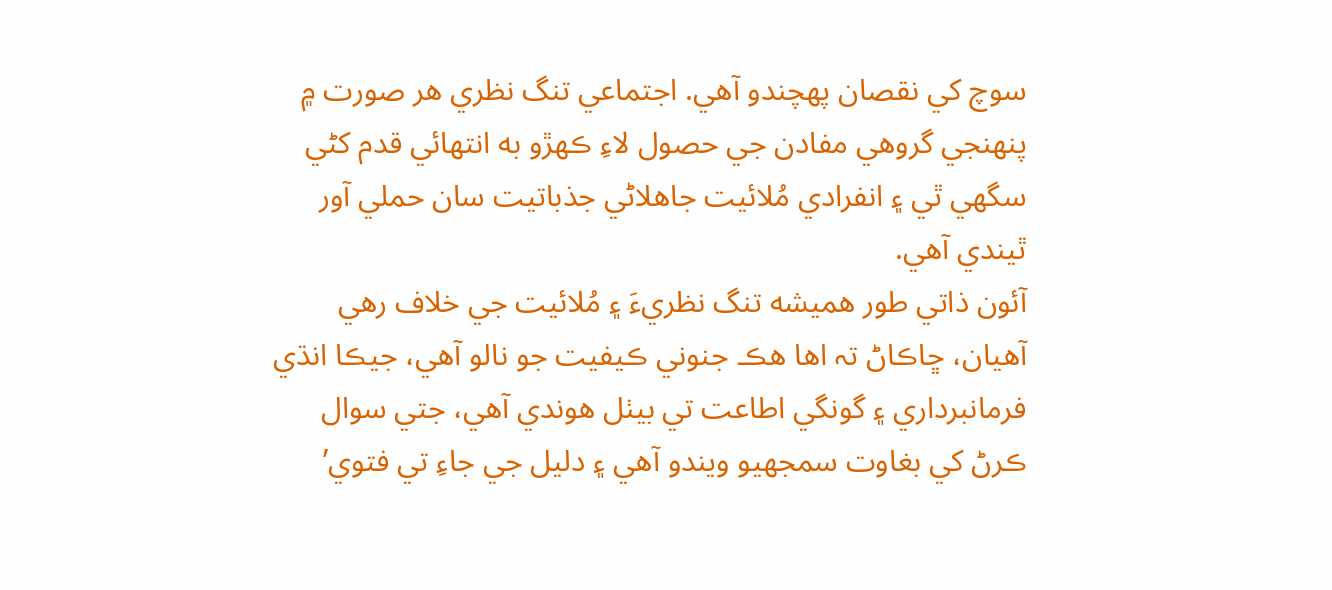سوچ کي نقصان پھچندو آهي. اجتماعي تنگ نظري هر صورت ۾ پنھنجي گروهي مفادن جي حصول لاءِ ڪھڙو به انتھائي قدم کڻي سگهي ٿي ۽ انفرادي مُلائيت جاهلاڻي جذباتيت سان حملي آور ٿيندي آهي.
آئون ذاتي طور هميشه تنگ نظريءَ ۽ مُلائيت جي خلاف رهي آهيان، ڇاڪاڻ تہ اها هڪ جنوني ڪيفيت جو نالو آهي، جيڪا انڌي فرمانبرداري ۽ گونگي اطاعت تي بيٺل هوندي آهي، جتي سوال ڪرڻ کي بغاوت سمجهيو ويندو آهي ۽ دليل جي جاءِ تي فتوي’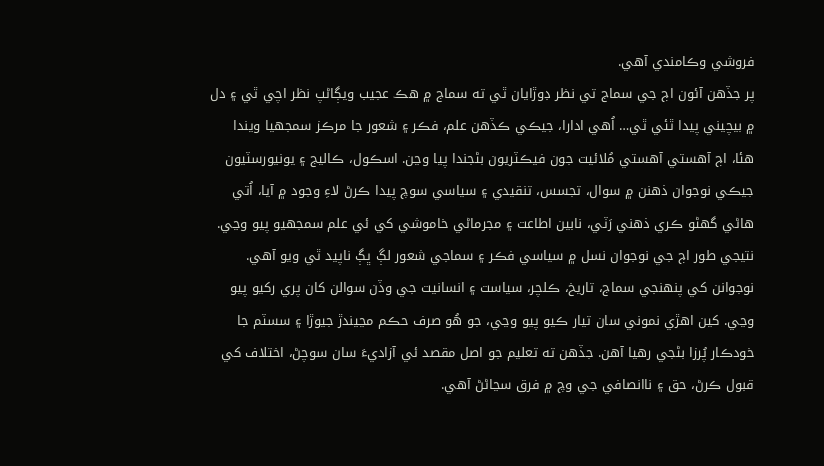فروشي وڪامندي آهي.
پر جڏهن آئون اڄ جي سماج تي نظر ڊوڙايان ٿي ته سماج ۾ هڪ عجيب ويڳاڻپ نظر اچي ٿي ۽ دل ۾ بيچيني پيدا ٿئي ٿي… اُهي ادارا، جيڪي ڪڏهن علم، فڪر ۽ شعور جا مرڪز سمجهيا ويندا هئا، اڄ آهستي آهستي مُلائيت جون فيڪٽريون بڻجندا پيا وڃن. اسڪول، ڪاليج ۽ يونيورسٽيون جيڪي نوجوان ذهنن ۾ سوال، تجسس، تنقيدي ۽ سياسي سوچ پيدا ڪرڻ لاءِ وجود ۾ آيا، اُتي هاڻي گهڻو ڪري ذهني رَٽي، نابين اطاعت ۽ مجرماڻي خاموشي کي ئي علم سمجهيو پيو وڃي.
نتيجي طور اڄ جي نوجوان نسل ۾ سياسي فڪر ۽ سماجي شعور لڳ ڀڳ ناپيد ٿي ويو آهي. نوجوانن کي پنھنجي سماج، تاريخ، ڪلچر، سياست ۽ انسانيت جي وڏن سوالن کان پري رکيو پيو وڃي. کين اهڙي نموني سان تيار ڪيو پيو وڃي، جو هُو صرف حڪم مڃيندڙ جيوڙا ۽ سسٽم جا خودڪار پُرزا بڻجي رهيا آهن. جڏهن ته تعليم جو اصل مقصد ئي آزاديءَ سان سوچڻ، اختلاف کي قبول ڪرڻ، حق ۽ ناانصافي جي وچ ۾ فرق سڃاڻڻ آهي.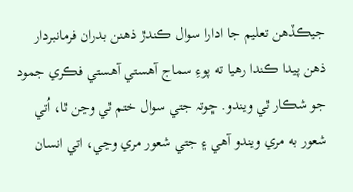جيڪڏهن تعليم جا ادارا سوال ڪندڙ ذهنن بدران فرمانبردار ذهن پيدا ڪندا رهيا ته پوءِ سماج آهستي آهستي فڪري جمود جو شڪار ٿي ويندو. ڇوتہ جتي سوال ختم ٿي وڃن ٿا، اُتي شعور به مري ويندو آهي ۽ جتي شعور مري وڃي، اتي انسان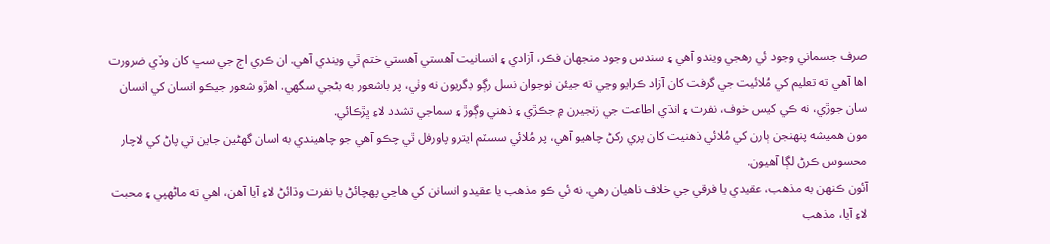صرف جسماني وجود ئي رهجي ويندو آهي ۽ سندس وجود منجهان فڪر، آزادي ۽ انسانيت آهستي آهستي ختم ٿي ويندي آهي. ان ڪري اڄ جي سڀ کان وڏي ضرورت اها آهي ته تعليم کي مُلائيت جي گرفت کان آزاد ڪرايو وڃي ته جيئن نوجوان نسل رڳو ڊگريون نه وٺي، پر باشعور به بڻجي سگهي. اهڙو شعور جيڪو انسان کي انسان سان جوڙي، نه ڪي کيس خوف، نفرت ۽ انڌي اطاعت جي زنجيرن ۾ جڪڙي ۽ ذهني وڳوڙ ۽ سماجي تشدد لاءِ ڀڙڪائي.
مون هميشه پنھنجن ٻارن کي مُلائي ذهنيت کان پري رکڻ چاهيو آهي، پر مُلائي سسٽم ايترو پاورفل ٿي چڪو آهي جو چاهيندي به اسان گهڻين جاين تي پاڻ کي لاچار محسوس ڪرڻ لڳا آهيون.
آئون ڪنھن به مذهب، عقيدي يا فرقي جي خلاف ناهيان رهي. نه ئي ڪو مذهب يا عقيدو انسانن کي هاڃي پھچائڻ يا نفرت وڌائڻ لاءِ آيا آهن، اهي ته ماڻهپي ۽ محبت لاءِ آيا، مذهب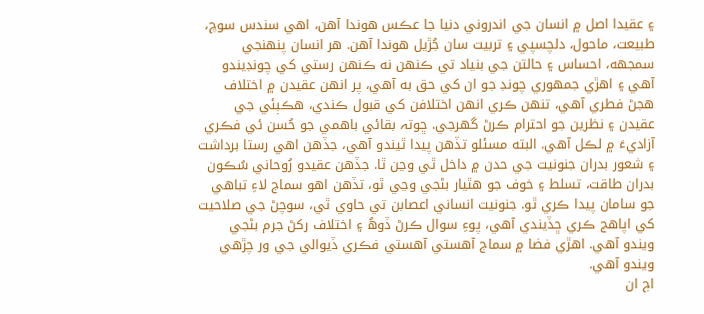۽ عقيدا اصل ۾ انسان جي اندروني دنيا جا عڪس هوندا آهن، اهي سندس سوچ، طبيعت، ماحول، دلچسپي ۽ تربيت سان جُڙيل هوندا آهن. هر انسان پنھنجي سمجهه، احساس ۽ حالتن جي بنياد تي ڪنھن نه ڪنھن رستي کي چونڊيندو آهي ۽ اهڙي جمهوري چونڊ جو ان کي حق به آهي، پر انھن عقيدن ۾ اختلاف هجڻ فطري آهي، تنھن ڪري انھن اختلافن کي قبول ڪندي، هڪٻئي جي عقيدن ۽ نظرين جو احترام ڪرڻ گهرجي. ڇوتہ بقائي باهمي جو حُسن ئي فڪري آزاديءَ ۾ لڪل آهي. البته مسئلو تڏهن پيدا ٿيندو آهي، جڏهن اهي رستا برداشت ۽ شعور بدران جنونيت جي حدن ۾ داخل ٿي وڃن ٿا. جڏهن عقيدو رُوحاني سُڪون بدران طاقت، تسلط ۽ خوف جو هٿيار بڻجي وڃي ٿو، تڏهن اهو سماج لاءِ تباهي جو سامان پيدا ڪري ٿو. جنونيت انساني اعصابن تي حاوي ٿي، سوچڻ جي صلاحيت کي اپاهج ڪري ڇڏيندي آهي، پوءِ سوال ڪرڻ ڏوھُ ۽ اختلاف رکڻ جرم بڻجي ويندو آهي. اهڙي فضا ۾ سماج آهستي آهستي فڪري ڏيوالي جي ور چڙهي ويندو آهي.
اڄ ان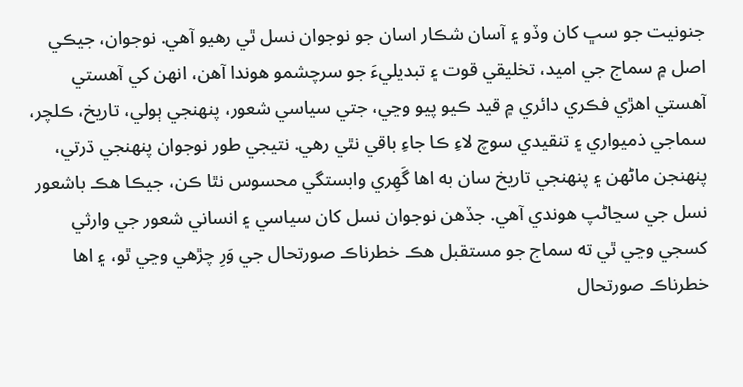جنونيت جو سڀ کان وڏو ۽ آسان شڪار اسان جو نوجوان نسل ٿي رهيو آهي. نوجوان، جيڪي اصل ۾ سماج جي اميد، تخليقي قوت ۽ تبديليءَ جو سرچشمو هوندا آهن، انھن کي آهستي آهستي اهڙي فڪري دائري ۾ قيد ڪيو پيو وڃي، جتي سياسي شعور، پنھنجي ٻولي، تاريخ، ڪلچر، سماجي ذميواري ۽ تنقيدي سوچ لاءِ ڪا جاءِ باقي نٿي رهي. نتيجي طور نوجوان پنھنجي ڌرتي، پنھنجن ماڻهن ۽ پنھنجي تاريخ سان به اها گَھِري وابستگي محسوس نٿا ڪن، جيڪا هڪ باشعور نسل جي سڃاڻپ هوندي آهي. جڏهن نوجوان نسل کان سياسي ۽ انساني شعور جي وارثي کسجي وڃي ٿي ته سماج جو مستقبل هڪ خطرناڪ صورتحال جي وَرِ چڙهي وڃي ٿو، ۽ اها خطرناڪ صورتحال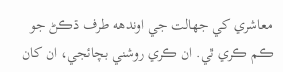معاشري کي جهالت جي اوندهه طرف ڌڪڻ جو ڪم ڪري ٿي. ان ڪري روشني بچائجي، ان کان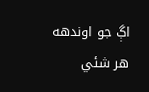اڳ جو اوندهه هر شئي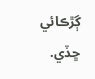ڳڙڪائي ڇڏي.